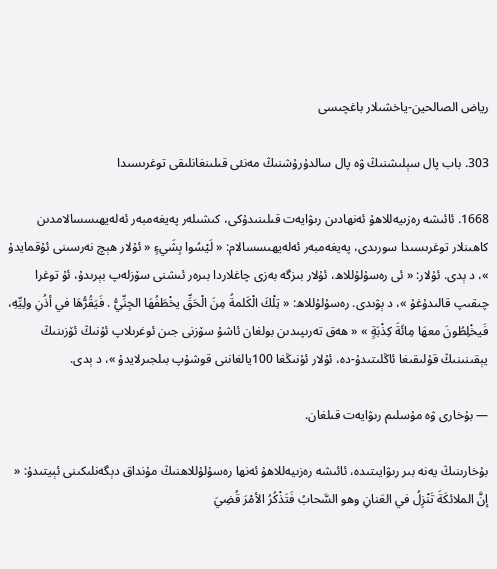رياض الصالحين-ياخشىلار باغچىسى

303. باب پال سېلىشنىڭ ۋە پال سالدۇرۇشنىڭ مەنئى قىلىنغانلىقى توغرىسىدا

1668. ئائىشە رەزىيەللاھۇ ئەنھادىن رىۋايەت قىلىنىدۇكى، كىشىلەر پەيغەمبەر ئەلەيھىسسالامدىن كاھىنلار توغرىسىدا سورىدى، پەيغەمبەر ئەلەيھىسسالام: « لَيْسُوا بِشَيءٍ « ئۇلار ھېچ نەرسىنى ئۇقمايدۇ »، د ېدى. ئۇلار: « ئى رەسۇلۇللاھ، ئۇلار بىزگە بەزى چاغلاردا بىرەر ئىشنى سۆزلەپ بېرىدۇ، ئۇ توغرا چىقىپ قالىدۇغۇ »، د ېۋىدى. رەسۇلۇللاھ: « تِلْكَ الْكَلمةُ مِنَ الْحَقِّ يخْطَفُهَا الجِنِّيُّ . فَيَقُرُّهَا في أذُنِ ولِيِّهِ، فَيخْلِطُونَ معهَا مِائَةَ كِذْبَةٍ » « ھەق تەرىپىدىن بولغان ئاشۇ سۆزنى جىن ئوغرىلاپ ئۇنىڭ ئۆزىنىڭ يېقىنىنىڭ قۇلىقىغا ئاڭلىتىدۇ-دە، ئۇلار ئۇنىڭغا 100يالغاننى قوشۇپ بىلجىرلايدۇ »، د ېدى.

― بۇخارى ۋە مۇسلىم رىۋايەت قىلغان.

بۇخارىنىڭ يەنە بىر رىۋايىتىدە، ئائىشە رەزىيەللاھۇ ئەنھا رەسۇلۇللاھنىڭ مۇنداق دېگەنلىكىنى ئېيتىدۇ: « إنَّ الملائكَةَ تَنْزِلُ في العَنانِ وهو السَّحابُ فَتَذْكُرُ الأمْرَ قُضِيَ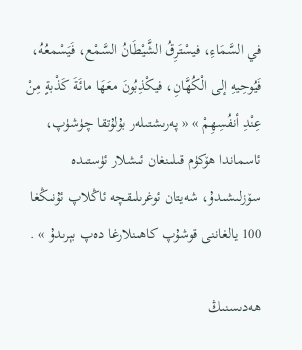في السَّمَاءِ، فيسْتَرِقُ الشَّيْطَانُ السَّمْع، فَيَسْمعُهُ، فَيُوحِيهِ إلى الْكُهَّانِ، فيكْذِبُونَ معَهَا مائَةَ كَذْبةٍ مِنْ عِنْدِ أنفُسِهِمْ » « پەرىشتىلەر بۇلۇتقا چۈشۈپ، ئاسماندا ھۆكۈم قىلىنغان ئىشلار ئۈستىدە سۆزلىشىدۇ، شەيتان ئوغرىلىقچە ئاڭلاپ ئۇنىڭغا 100 يالغاننى قوشۇپ كاھىنلارغا دەپ بېرىدۇ » .

ھەدىسنىڭ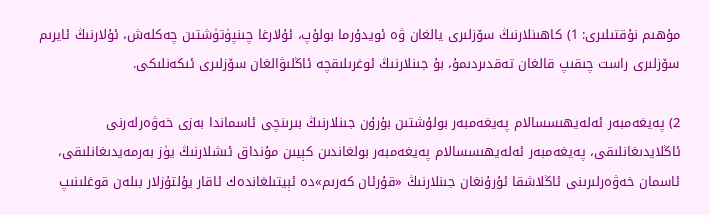مۇھىم نۇقتىلىرى: 1) كاھىنلارنىڭ سۆزلىرى يالغان ۋە ئويدۇرما بولۇپ، ئۇلارغا چىنپۈتۈشتىن چەكلەش، ئۇلارنىڭ ئايرىم سۆزلىرى راست چىقىپ قالغان تەقدىردىمۇ، بۇ جىنلارنىڭ ئوغرىلىقچە ئاڭلىۋالغان سۆزلىرى ئىكەنلىكى.

2) پەيغەمبەر ئەلەيھىسسالام پەيغەمبەر بولۇشتىن بۇرۇن جىنلارنىڭ بىرىنچى ئاسماندا بەزى خەۋەرلەرنى ئاڭلايدىغانلىقى، پەيغەمبەر ئەلەيھىسسالام پەيغەمبەر بولغاندىن كېيىن مۇنداق ئىشلارنىڭ يۈز بەرمەيدىغانلىقى، ئاسمان خەۋەرلىرىنى ئاڭلاشقا ئۇرۇنغان جىنلارنىڭ «قۇرئان كەرىم»دە ئېيتىلغاندەك ئاقار يۇلتۇزلار بىلەن قوغلىنىپ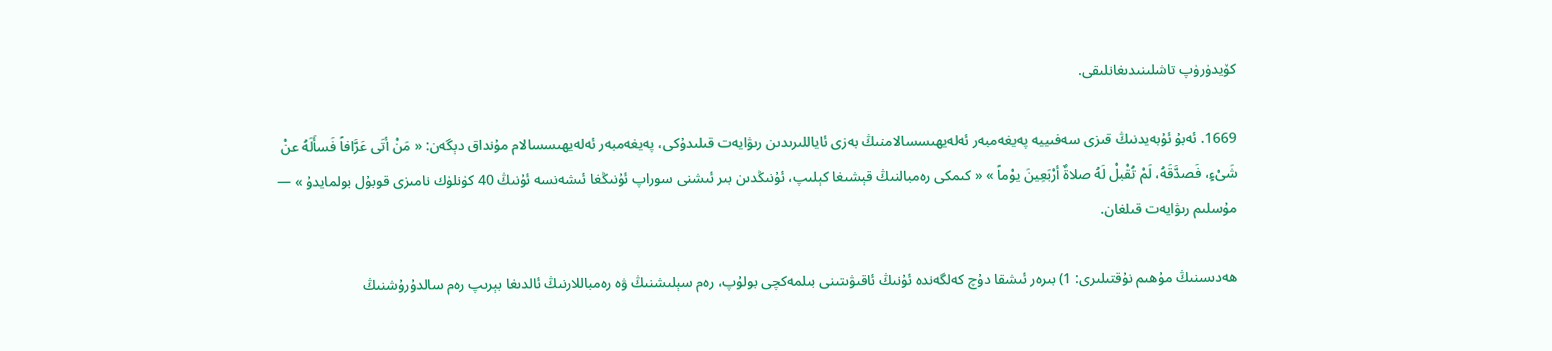كۆيدۈرۈپ تاشلىنىدىغانلىقى.

1669. ئەبۇ ئۇبەيدنىڭ قىزى سەفىييە پەيغەمبەر ئەلەيھىسسالامنىڭ بەزى ئاياللىرىدىن رىۋايەت قىلىدۇكى، پەيغەمبەر ئەلەيھىسسالام مۇنداق دېگەن: « مَنْ أتَى عَرَّافاً فَسأَلَهُ عنْ شَىْءٍ، فَصدَّقَهُ، لَمْ تُقْبلْ لَهُ صلاةٌ أرْبَعِينَ يوْماً » « كىمكى رەمبالنىڭ قېشىغا كېلىپ، ئۇنىڭدىن بىر ئىشنى سوراپ ئۇنىڭغا ئىشەنسە ئۇنىڭ 40 كۈنلۈك نامىزى قوبۇل بولمايدۇ » ― مۇسلىم رىۋايەت قىلغان.

ھەدىسنىڭ مۇھىم نۇقتىلىرى: 1) بىرەر ئىشقا دۇچ كەلگەندە ئۇنىڭ ئاقىۋىتىنى بىلمەكچى بولۇپ، رەم سېلىشنىڭ ۋە رەمباللارنىڭ ئالدىغا بېرىپ رەم سالدۇرۇشنىڭ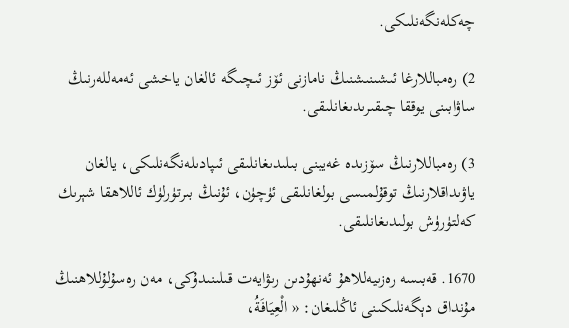چەكلەنگەنلىكى.

2) رەمباللارغا ئىشىنىشنىڭ نامازنى ئۆز ئىچىگە ئالغان ياخشى ئەمەللەرنىڭ ساۋابىنى يوققا چىقىرىدىغانلىقى.

3) رەمباللارنىڭ سۆزىدە غەيبنى بىلىدىغانلىقى ئىپادىلەنگەنلىكى، يالغان ياۋىداقلارنىڭ توقۇلمىسى بولغانلىقى ئۈچۈن، ئۇنىڭ بىرتۈرلۈك ئاللاھقا شېرىك كەلتۈرۈش بولىدىغانلىقى.

1670. قەبىسە رەزىيەللاھۇ ئەنھۇدىن رىۋايەت قىلىنىدۇكى، مەن رەسۇلۇللاھنىڭ مۇنداق دېگەنلىكىنى ئاڭلىغان: « الْعِيَافَةُ،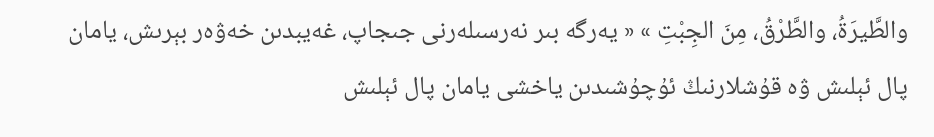والطَّيرَةُ، والطَّرْقُ، مِنَ الجِبْتِ » « يەرگە بىر نەرسىلەرنى جىجاپ، غەيبدىن خەۋەر بېرىش، يامان پال ئېلىش ۋە قۇشلارنىڭ ئۇچۇشىدىن ياخشى يامان پال ئېلىش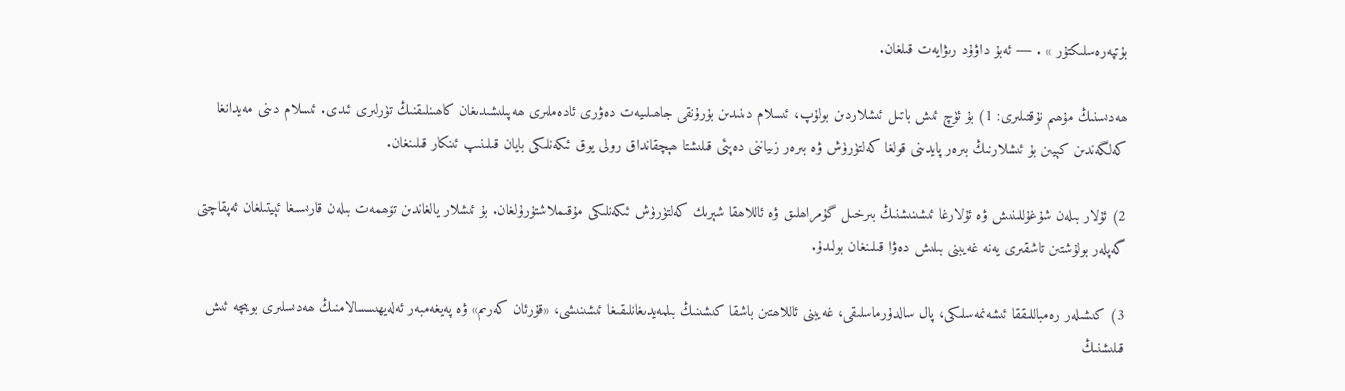بۇتپەرەسلىكتۇر » . ― ئەبۇ داۋۇد رىۋايەت قىلغان.

ھەدىسنىڭ مۇھىم نۇقتىلىرى: 1) بۇ ئۈچ ئىش باتىل ئىشلاردىن بولۇپ، ئىسلام دىنىدىن بۇرۇنقى جاھىلىيەت دەۋرى ئادەملىرى ھەپىلىشىدىغان كاھىنلىقنىڭ تۈرلىرى ئىدى. ئىسلام دىنى مەيدانغا كەلگەندىن كېيىن بۇ ئىشلارنىڭ بىرەر پايدىنى قولغا كەلتۈرۈش ۋە بىرەر زىياننى دەپئى قىلىشتا ھېچقانداق رولى يوق ئىكەنلىكى بايان قىلىنىپ ئىنكار قىلىنغان.

2) ئۇلار بىلەن شۇغۇللىنىش ۋە ئۇلارغا ئىشىنىشنىڭ بىرخىل گۇمراھلىق ۋە ئاللاھقا شېرىك كەلتۈرۈش ئىكەنلىكى مۇقىملاشتۇرۇلغان. بۇ ئىشلار يالغاندىن تۆھمەت بىلەن قارىسىغا ئېيتىلغان ئەپقاچتى گەپلەر بولۇشتىن تاشقىرى يەنە غەيبنى بىلىش دەۋا قىلىنغان بولىدۇ.

3) كىشىلەر رەمباللىققا ئىشەنمەسلىكى، پال سالدۇرماسلىقى، غەيبنى ئاللاھتىن باشقا كىشىنىڭ بىلمەيدىغانلىقىغا ئىشىنىشى، «قۇرئان كەرىم» ۋە پەيغەمبەر ئەلەيھىسسالامنىڭ ھەدىسلىرى بويىچە ئىش قىلىشنىڭ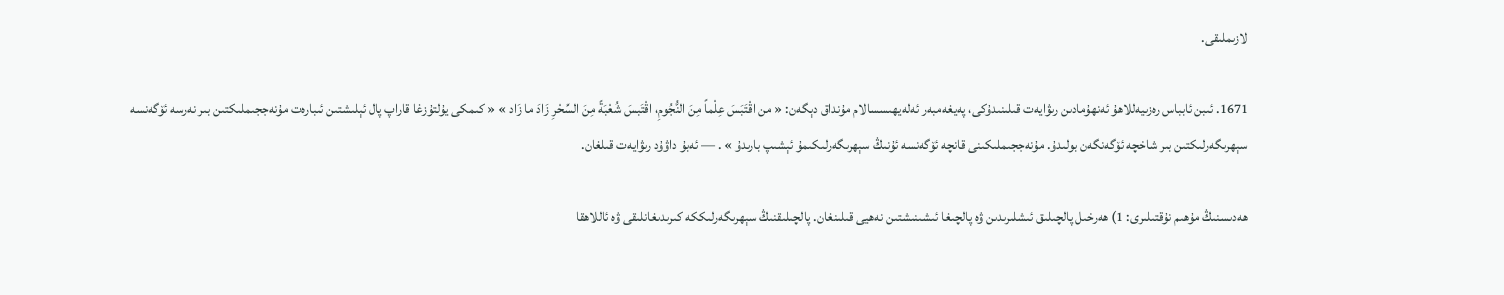لازىملىقى.

1671. ئىبن ئابباس رەزىيەللاھۇ ئەنھۇمادىن رىۋايەت قىلىنىدۇكى، پەيغەمبەر ئەلەيھىسسالام مۇنداق دېگەن: « من اقْتَبَسَ عِلْماً مِنَ النُّجُومِ، اقْتَبسَ شُعْبَةً مِنَ السِّحْرِ زَادَ ما زَاد » « كىمكى يۇلتۇزغا قاراپ پال ئېلىشتىن ئىبارەت مۇنەججىملىكتىن بىر نەرسە ئۆگەنسە سېھرىگەرلىكتىن بىر شاخچە ئۆگەنگەن بولىدۇ. مۇنەججىملىكىنى قانچە ئۆگەنسە ئۇنىڭ سېھرىگەرلىكىمۇ ئېشىپ بارىدۇ » . ― ئەبۇ داۋۇد رىۋايەت قىلغان.

ھەدىسنىڭ مۇھىم نۇقتىلىرى: 1) ھەرخىل پالچىلىق ئىشلىرىدىن ۋە پالچىغا ئىشىنىشتىن نەھيى قىلىنغان. پالچىلىقنىڭ سېھرىگەرلىككە كىرىدىغانلىقى ۋە ئاللاھقا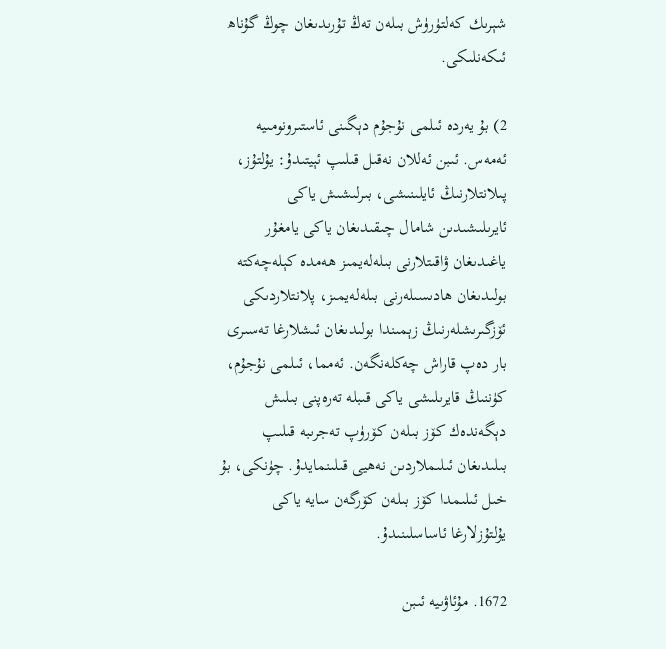شېرىك كەلتۈرۈش بىلەن تەڭ تۇرىدىغان چوڭ گۇناھ ئىكەنلىكى.

2) بۇ يەردە ئىلمى نۇجۇم دېگىنى ئاستىرونومىيە ئەمەس. ئىبن ئەللان نەقىل قىلىپ ئېيتىدۇ: يۇلتۇز، پىلانتلارنىڭ ئايلىنىشى، بىرلىشىش ياكى ئايرىلىشىدىن شامال چىقىدىغان ياكى يامغۇر ياغىدىغان ۋاقىتلارنى بىلەلەيمىز ھەمدە كېلەچەكتە بولىدىغان ھادىسىلەرنى بىلەلەيمىز، پلانتلاردىكى ئۆزگىرىشلەرنىڭ زېمىندا بولىدىغان ئىشلارغا تەسىرى بار دەپ قاراش چەكلەنگەن. ئەمما، ئىلمى نۇجۇم، كۈننىڭ قايرىلىشى ياكى قىبلە تەرەپنى بىلىش دېگەندەك كۆز بىلەن كۆرۈپ تەجرىبە قىلىپ بىلىدىغان ئىلىملاردىن نەھيى قىلىنمايدۇ. چۈنكى، بۇ خىل ئىلىمدا كۆز بىلەن كۆرگەن سايە ياكى يۇلتۇزلارغا ئاساسلىنىدۇ.

1672. مۇئاۋىيە ئىبن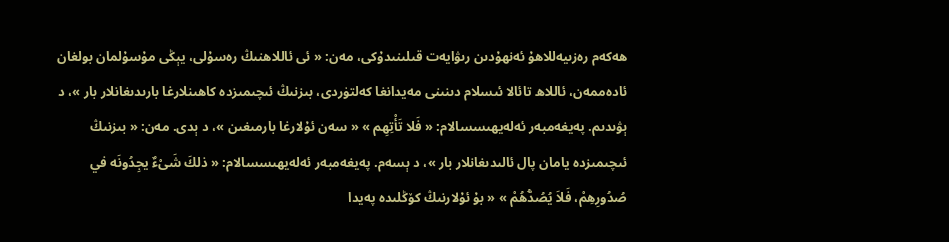ھەكەم رەزىيەللاھۇ ئەنھۇدىن رىۋايەت قىلىنىدۇكى، مەن: « ئى ئاللاھنىڭ رەسۇلى، يېڭى مۇسۇلمان بولغان ئادەممەن، ئاللاھ تائالا ئىسلام دىنىنى مەيدانغا كەلتۈردى، بىزنىڭ ئىچىمىزدە كاھىنلارغا بارىدىغانلار بار »، د ېۋىدىم. پەيغەمبەر ئەلەيھىسسالام: « فَلا تَأْتِهِم » « سەن ئۇلارغا بارمىغىن »، د ېدى. مەن: « بىزنىڭ ئىچىمىزدە يامان پال ئالىدىغانلار بار »، د ېسەم. پەيغەمبەر ئەلەيھىسسالام: « ذلكَ شَىْءٌ يجِدُونَه في صُدُورِهِمْ، فَلاَ يُصُدُّهُمْ » « بۇ ئۇلارنىڭ كۆڭلىدە پەيدا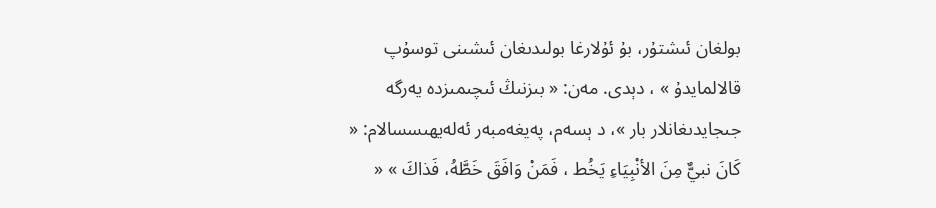بولغان ئىشتۇر، بۇ ئۇلارغا بولىدىغان ئىشىنى توسۇپ قالالمايدۇ » ، دېدى. مەن: « بىزنىڭ ئىچىمىزدە يەرگە جىجايدىغانلار بار »، د ېسەم، پەيغەمبەر ئەلەيھىسسالام: « كَانَ نبيٌّ مِنَ الأنْبِيَاءِ يَخُط ، فَمَنْ وَافَقَ خَطَّهُ، فَذاكَ » «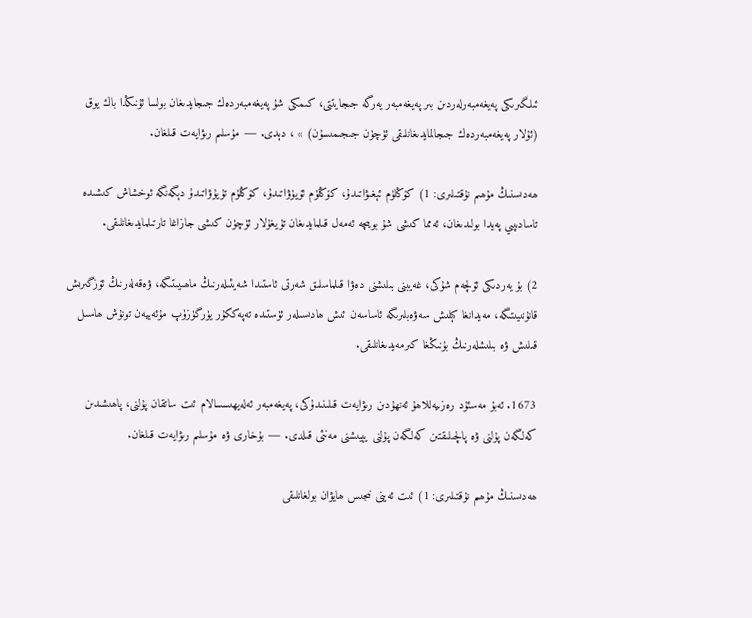ئىلگىرىكى پەيغەمبەرلەردىن بىر پەيغەمبەر يەرگە جىجايتتى، كىمكى شۇ پەيغەمبەردەك جىجايدىغان بولسا ئۇنىڭدا باك يوق (ئۇلار پەيغەمبەردەك جىجالمايدىغانلىقى ئۈچۈن جىجىمىسۇن) » ، دېدى. ― مۇسلىم رىۋايەت قىلغان.

ھەدىسنىڭ مۇھىم نۇقتىلىرى: 1) كۆڭلۈم ئېغىۋاتىدۇ، كۆڭلۈم ئۆيۈۋاتىدۇ، كۆڭلۈم تۇيۇۋاتىدۇ دېگەنگە ئوخشاش كىشىدە تاسادىپىي پەيدا بولىدىغان، ئەمما كىشى شۇ بويىچە ئەمەل قىلمايدىغان تۇيغۇلار ئۈچۈن كىشى جازاغا تارتىلمايدىغانلىقى.

2) بۇ يەردىكى ئۆلچەم شۇكى، غەيبنى بىلىشنى دەۋا قىلماسلىق شەرتى ئاستىدا شەيئىلەرنىڭ ماھىيىتىگە، ۋەقەلەرنىڭ ئۆزگىرىش قانۇنىيىتىگە، مەيدانغا كېلىش سەۋەبلىرىگە ئاساسەن ئىش ھادىسىلەر ئۈستىدە تەپەككۇر يۈرگۈزۈپ مۇئەييەن تونۇش ھاسىل قىلىش ۋە بىلىشلەرنىڭ بۇنىڭغا كىرمەيدىغانلىقى.

1673. ئەبۇ مەسئۇد رەزىيەللاھۇ ئەنھۇدىن رىۋايەت قىلىنىدۇكى، پەيغەمبەر ئەلەيھىسسالام ئىت ساتقان پۇلنى، پاھىشىدىن كەلگەن پۇلنى ۋە پالچىلىقتىن كەلگەن پۇلنى يېيىشنى مەنئى قىلدى. ― بۇخارى ۋە مۇسلىم رىۋايەت قىلغان.

ھەدىسنىڭ مۇھىم نۇقتىلىرى: 1) ئىت ئەينى نىجىس ھايۋان بولغانلىقى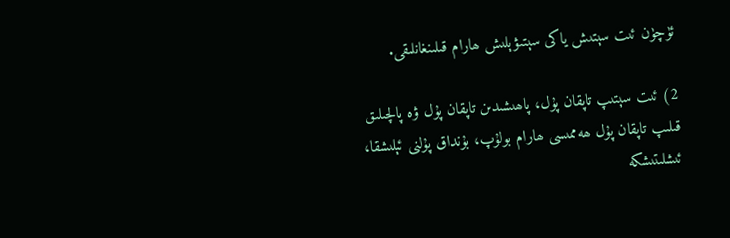ئۈچۈن ئىت سېتىش ياكى سېتىۋېلىش ھارام قىلىنغانلىقى.

2) ئىت سېتىپ تاپقان پۇل، پاھىشىدىن تاپقان پۇل ۋە پالچىلىق قىلىپ تاپقان پۇل ھەممىسى ھارام بولۇپ، بۇنداق پۇلنى ئېلىشقا، ئىشلىتىشكە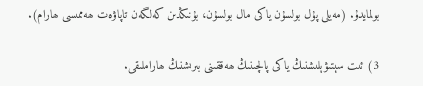بولمايدۇ. (مەيلى پۇل بولسۇن ياكى مال بولسۇن، بۇنىڭدىن كەلگەن تاپاۋەت ھەممىسى ھارام).

3) ئىت سېتىۋېلىشنىڭ ياكى پالچىنىڭ ھەققىنى بىرىشنىڭ ھاراملىقى.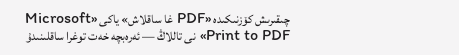چىقىرىش كۆزنىكىدە «PDF غا ساقلاش» ياكى «Microsoft Print to PDF» نى تاللاڭ — ئەرەبچە خەت توغرا ساقلىنىدۇ